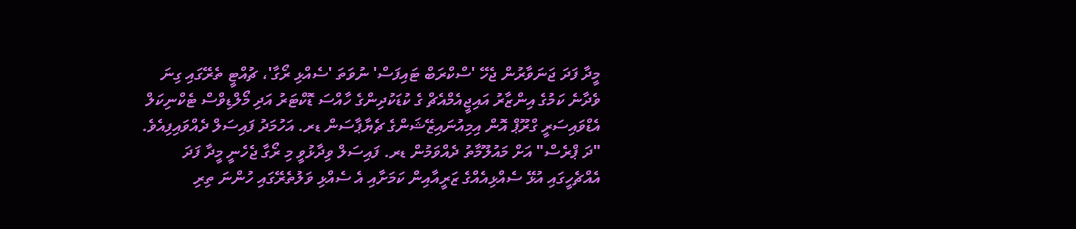މީދާ ފަދަ ޖަނަވާރުން ޖެހޭ 'ސްކްރަބް ޓައިފަސް' ނުވަތަ 'ސެއްޅި ރޯގާ'، ޗުއްޓީ ތެރޭގައި ގިނަ ވެދާނެ ކަމުގެ އިންޒާރު އައިޖީއެމްއެޗް ގެ ކުޑަކުދިންގެ ހާއްސަ ޑޮކްޓަރު އަދި މޯލްޑިވްސް ޓެކްނިކަލް އެޑްވައިސަރީ ގްރޫޕް އޮން އިމިއުނައިޒޭޝަންގެ ޗެޔާޕާސަން ޑރ. އަހުމަދު ފައިސަލް ދެއްވައިފިއެވެ.
"ދަ ޕްރެސް" އަށް މައުލޫމާތު ދެއްވަމުން ޑރ. ފައިސަލް ވިދާޅުވީ މި ރޯގާ ޖެހެނީ މީދާ ފަދަ އެއްޗެހީގައި އުޅޭ ސެއްޅިއެއްގެ ޒަރީއާއިން ކަމަށާއި އެ ސެއްޅި ވަލުތެރޭގައި ހުންނަ ތިރި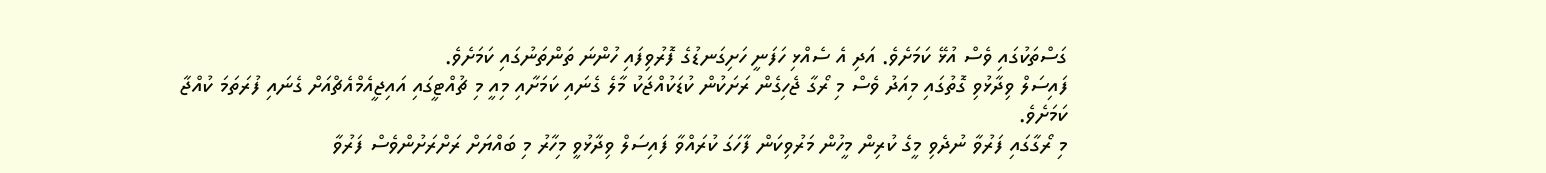ގަސްތަކުގައި ވެސް އުޅޭ ކަމަށެވެ. އަދި އެ ސެއްޅި ހަފަނީ ހަށިގަނޑުގެ ފޮރުވިފައި ހުންނަ ތަންތަނުގައި ކަމަށެވެ.
ފައިސަލް ވިދާޅުވި ގޮތުގައި މިއަދު ވެސް މި ރޯގާ ޖެހިގެން ރަށަކުން ކުޑަކުއްޖަކު މާލެ ގެނައި ކަމަށާއި މިއީ މި ޗުއްޓީގައި އައިޖީއެމްއެޗްއަށް ގެނައި ފުރަތަމަ ކުއްޖާ ކަމަށެވެ.
މި ރޯގާގައި ފަރުވާ ނުދެވި މީގެ ކުރިން މީހުން މަރުވިކަން ފާހަގަ ކުރައްވާ ފައިސަލް ވިދާޅުވީ މިހާރު މި ބައްޔަށް ރަށްރަށުންވެސް ފަރުވާ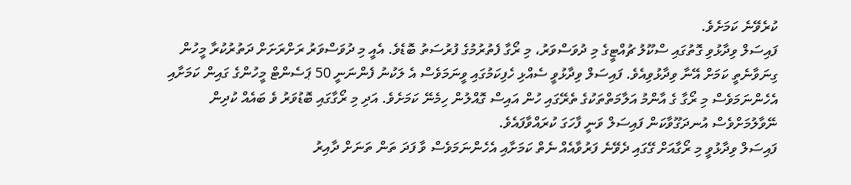ކުރެވޭނެ ކަމަށެވެ.
ފައިސަލް ވިދާޅުވި ގޮތުގައި ސްކޫލު ޗުއްޓީގެ މި ދުވަސްވަރު، މި ރޯގާ ފެތުރުމުގެ ފުރުސަތު ބޮޑެވެ. އެއީ މި ދުވަސްވަރު ރަށްރަށަށް ދަތުރުކުރާ މީހުން ގިނަވާނެތީ ކަމަށް އޭނާ ވިދާޅުވިއެވެ. ފައިސަލް ވިދާޅުވީ ސެއްޅި ހެފިކަމުގައި ވީނަމަވެސް އެ ލަކުނު ފެންނަނީ 50 ޕަސެންޓް މީހުންގެ ގައިން ކަމަށާއި އެހެންނަމަވެސް މި ރޯގާ ގެ އާންމު އަލާމަތްތަކުގެ ތެރޭގައި ހުން އައިސް ގޮއްލުން ހިމެނޭ ކަމަށެވެ. އަދި މި ރޯގާގައި ބޮޑުވަރު ވެ ބައެއް ކުދިން ނޭވާލުމަށްވެސް އުނދަގޫވާކަން ފައިސަލް ވަނީ ފާހަގަ ކުރައްވާފައެވެ.
ފައިސަލް ވިދާޅުވީ މި ރޯގާއަށް ގޭގައި ދެވޭނެ ފަރުވާއެއް ނެތް ކަމަށާއި އެހެންނަމަވެސް ވާ ފަދަ ތަން ތަނަށް ދާއިރު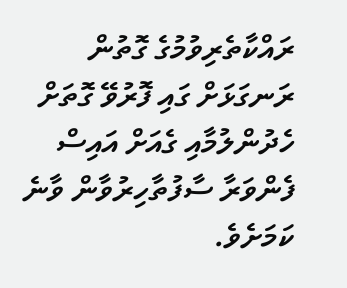ރައްކާތެރިވުމުގެ ގޮތުން ރަނގަޅަށް ގައި ފޮރުވޭ ގޮތަށް ހެދުންލުމާއި ގެއަށް އައިސް ފެންވަރާ ސާފުތާހިރުވާން ވާނެ ކަމަށެވެ.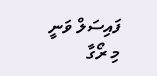ފައިސަލް ވަނީ މި ރޯގާ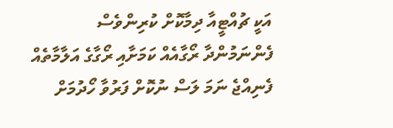އަކީ ޗުއްޓީއާ ދިމާކޮށް ކުރިންވެސް ފެންނަމުންދާ ރޯގާއެއް ކަމަށާއި ރޯގާގެ އަލާމާތެއް ފެނިއްޖެ ނަމަ ލަސް ނުކޮށް ފަރުވާ ހޯދުމަށް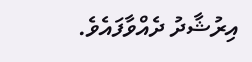އިރުޝާދު ދެއްވާފައެވެ.